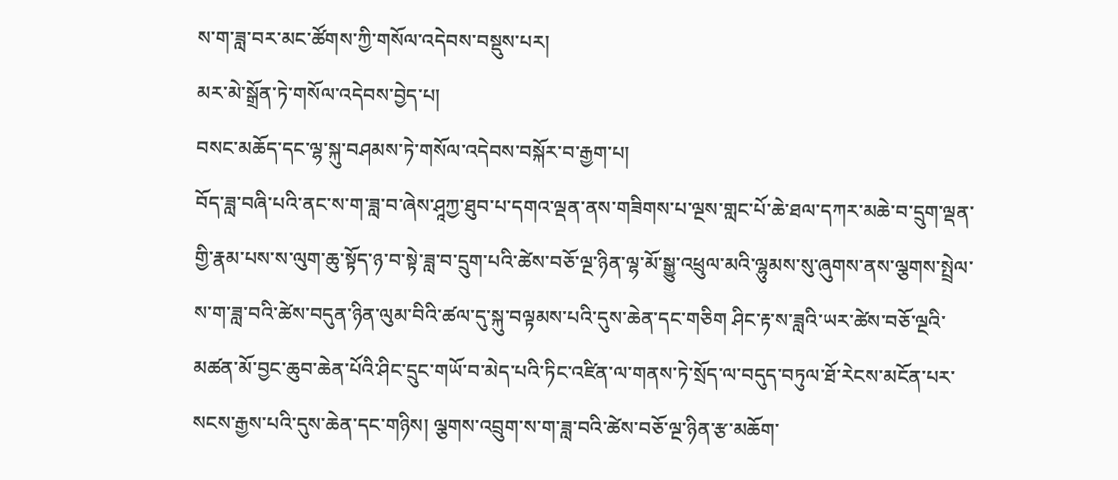ས་ག་ཟླ་བར་མང་ཚོགས་ཀྱི་གསོལ་འདེབས་བསྡུས་པར།
མར་མེ་སྒྲོན་ཏེ་གསོལ་འདེབས་བྱེད་པ།
བསང་མཆོད་དང་ལྷ་སྐུ་བཤམས་ཏེ་གསོལ་འདེབས་བསྐོར་བ་རྒྱག་པ།
བོད་ཟླ་བཞི་པའི་ནང་ས་ག་ཟླ་བ་ཞེས་ཤཱཀྱ་ཐུབ་པ་དགའ་ལྡན་ནས་གཟིགས་པ་ལྔས་གླང་པོ་ཆེ་ཐལ་དཀར་མཆེ་བ་དྲུག་ལྡན་གྱི་རྣམ་པས་ས་ལུག་ཆུ་སྟོད་ཉ་བ་སྟེ་ཟླ་བ་དྲུག་པའི་ཚེས་བཅོ་ལྔ་ཉིན་ལྷ་མོ་སྒྱུ་འཕྲུལ་མའི་ལྷུམས་སུ་ཞུགས་ནས་ལྕགས་སྤྲེལ་ས་ག་ཟླ་བའི་ཚེས་བདུན་ཉིན་ལུམ་བིའི་ཚལ་དུ་སྐུ་བལྟམས་པའི་དུས་ཆེན་དང་གཅིག ཤིང་རྟ་ས་ཟླའི་ཡར་ཚེས་བཅོ་ལྔའི་མཚན་མོ་བྱང་ཆུབ་ཆེན་པོའི་ཤིང་དྲུང་གཡོ་བ་མེད་པའི་ཏིང་འཛིན་ལ་གནས་ཏེ་སྲོད་ལ་བདུད་བཏུལ་ཐོ་རེངས་མངོན་པར་སངས་རྒྱས་པའི་དུས་ཆེན་དང་གཉིས། ལྕགས་འབྲུག་ས་ག་ཟླ་བའི་ཚེས་བཅོ་ལྔ་ཉིན་རྩ་མཆོག་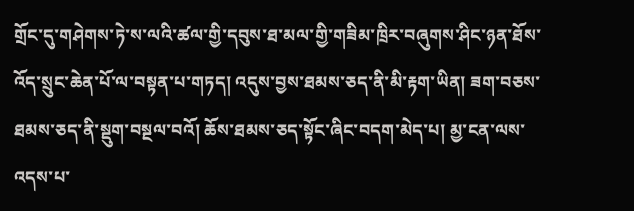གྲོང་དུ་གཤེགས་ཏེ་ས་ལའི་ཚལ་གྱི་དབུས་ཐ་མལ་གྱི་གཟིམ་ཁྲིར་བཞུགས་ཤིང་ཉན་ཐོས་འོད་སྲུང་ཆེན་པོ་ལ་བསྟན་པ་གཏད། འདུས་བྱས་ཐམས་ཅད་ནི་མི་རྟག་ཡིན། ཟག་བཅས་ཐམས་ཅད་ནི་སྡུག་བསྔལ་བའོ། ཆོས་ཐམས་ཅད་སྟོང་ཞིང་བདག་མེད་པ། མྱ་ངན་ལས་འདས་པ་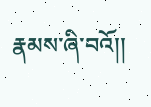རྣམས་ཞི་བའོ།།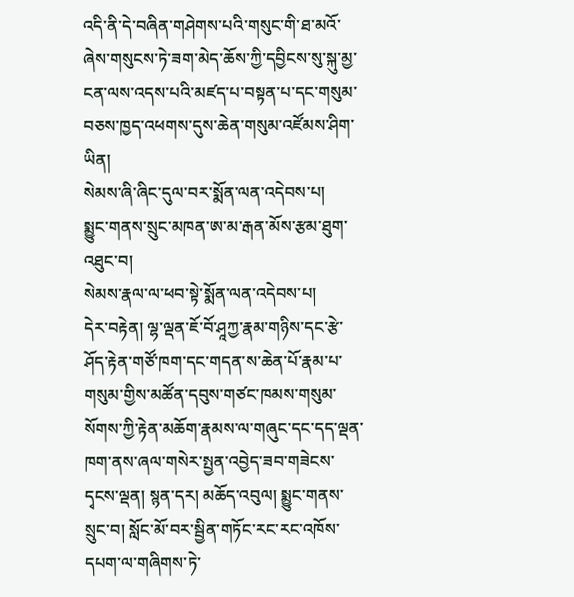འདི་ནི་དེ་བཞིན་གཤེགས་པའི་གསུང་གི་ཐ་མའོ་ཞེས་གསུངས་ཏེ་ཟག་མེད་ཆོས་ཀྱི་དབྱིངས་སུ་སྐུ་མྱ་ངན་ལས་འདས་པའི་མཛད་པ་བསྟན་པ་དང་གསུམ་བཅས་ཁྱད་འཕགས་དུས་ཆེན་གསུམ་འཛོམས་ཤིག་ཡིན།
སེམས་ཞི་ཞིང་དུལ་བར་སྨོན་ལན་འདེབས་པ།
སྨྱུང་གནས་སྲུང་མཁན་ཨ་མ་རྒན་མོས་རྩམ་ཐུག་འཐུང་བ།
སེམས་རྣལ་ལ་ཕབ་སྟེ་སྨོན་ལན་འདེབས་པ།
དེར་བརྟེན། ལྷ་ལྡན་ཇོ་བོ་ཤཱཀྱ་རྣམ་གཉིས་དང་རྩེ་ཤོད་རྟེན་གཙོ་ཁག་དང་གདན་ས་ཆེན་པོ་རྣམ་པ་གསུམ་གྱིས་མཚོན་དབུས་གཙང་ཁམས་གསུམ་སོགས་ཀྱི་རྟེན་མཆོག་རྣམས་ལ་གཞུང་དང་དད་ལྡན་ཁག་ནས་ཞལ་གསེར་སྤྱན་འབྱེད་ཟབ་གཟེངས་དྭངས་ལྡན། སྙན་དར། མཆོད་འབུལ། སྨྱུང་གནས་སྲུང་བ། སློང་མོ་བར་སྦྱིན་གཏོང་རང་རང་འཁོས་དཔག་ལ་གཞིགས་ཏེ་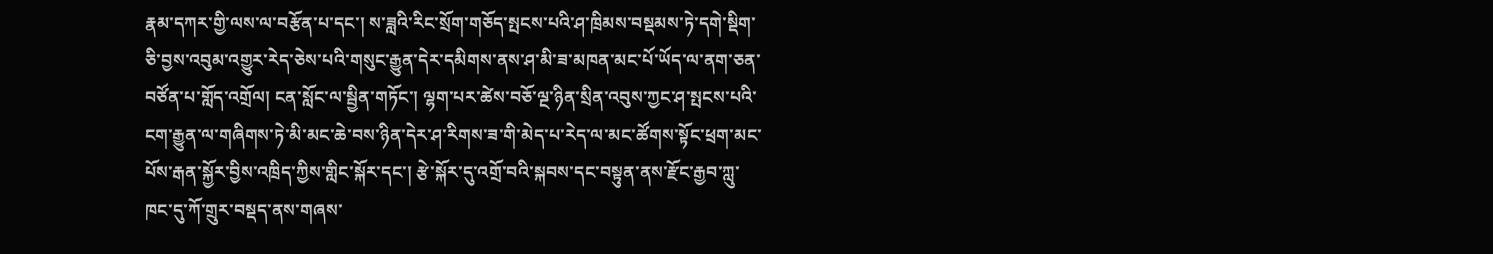རྣམ་དཀར་གྱི་ལས་ལ་བརྩོན་པ་དང་། ས་ཟླའི་རིང་སྲོག་གཅོད་སྤངས་པའི་ཤ་ཁྲིམས་བསྡམས་ཏེ་དགེ་སྡིག་ཅི་བྱས་འབུམ་འགྱུར་རེད་ཅེས་པའི་གསུང་རྒྱུན་དེར་དམིགས་ནས་ཤ་མི་ཟ་མཁན་མང་པོ་ཡོད་ལ་ནག་ཅན་བཙོན་པ་གློད་འགྲོལ། ངན་སློང་ལ་སྦྱིན་གཏོང་། ལྷག་པར་ཚེས་བཅོ་ལྔ་ཉིན་སྲིན་འབུས་ཀྱང་ཤ་སྤངས་པའི་ངག་རྒྱུན་ལ་གཞིགས་ཏེ་མི་མང་ཆེ་བས་ཉིན་དེར་ཤ་རིགས་ཟ་གི་མེད་པ་རེད་ལ་མང་ཚོགས་སྟོང་ཕྲག་མང་པོས་རྒན་སྐྱོར་བྱིས་འཁྲིད་ཀྱིས་གླིང་སྐོར་དང་། རྩེ་སྐོར་དུ་འགྲོ་བའི་སྐབས་དང་བསྟུན་ནས་རྫོང་རྒྱབ་ཀླུ་ཁང་དུ་ཀོ་གྲུར་བསྡད་ནས་གཞས་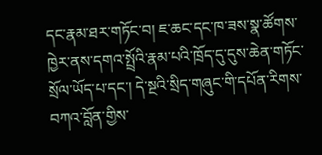དང་རྣམ་ཐར་གཏོང་བ། ཇ་ཆང་དང་ཁ་ཟས་སྣ་ཚོགས་ཁྱེར་ནས་དགའ་སྤྲོའི་རྣམ་པའི་ཁྲོད་དུ་དུས་ཆེན་གཏོང་སྲོལ་ཡོད་པ་དང་། དེ་སྔའི་སྲིད་གཞུང་གི་དཔོན་རིགས་བཀའ་བློན་གྱིས་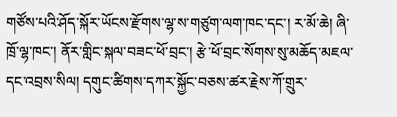གཙོས་པའི་ཤོད་སྐོར་ཡོངས་རྫོགས་ལྷ་ས་གཙུག་ལག་ཁང་དང་། ར་མོ་ཆེ། ཞི་ཁྲོ་ལྷ་ཁང་། ནོར་གླིང་སྐལ་བཟང་ཕོ་བྲང་། རྩེ་ཕོ་བྲང་སོགས་སུ་མཆོད་མཇལ་དང་འབྲས་སིལ། དགུང་ཚིགས་དཀར་སྐྱོང་བཅས་ཚར་རྗེས་ཀོ་གྲུར་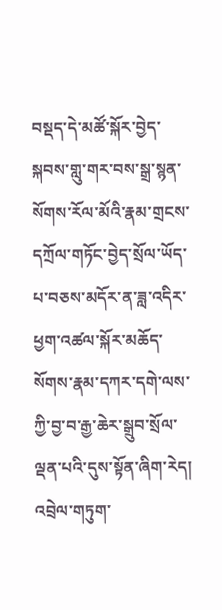བསྡད་དེ་མཚོ་སྐོར་བྱེད་སྐབས་གླུ་གར་བས་སྒྲ་སྙན་སོགས་རོལ་མོའི་རྣམ་གྲངས་དཀྲོལ་གཏོང་བྱེད་སྲོལ་ཡོད་པ་བཅས་མདོར་ན་ཟླ་འདིར་ཕྱག་འཚལ་སྐོར་མཆོད་སོགས་རྣམ་དཀར་དགེ་ལས་ཀྱི་བྱ་བ་རྒྱ་ཆེར་སྒྲུབ་སྲོལ་ལྡན་པའི་དུས་སྟོན་ཞིག་རེད།
འབྲེལ་གཏུག་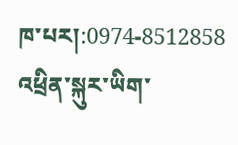ཁ་པར།:0974-8512858
འཕྲིན་སྐུར་ཡིག་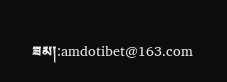ཟམ།:amdotibet@163.com